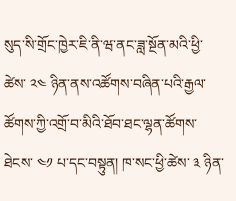སུད་སི་གྲོང་ཁྱེར་ཇི་ནི་ཝ་ནང་ཟླ་སྔོན་མའི་ཕྱི་ཚེས་ ༢༤ ཉིན་ནས་འཚོགས་བཞིན་པའི་རྒྱལ་ཚོགས་ཀྱི་འགྲོ་བ་མིའི་ཐོབ་ཐང་ལྷན་ཚོགས་ཐེངས་ ༤༡ པ་དང་བསྟུན། ཁ་སང་ཕྱི་ཚེས་ ༣ ཉིན་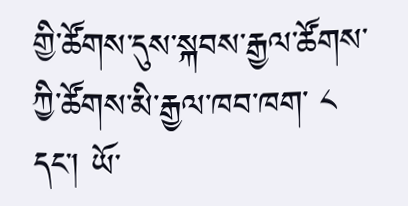གྱི་ཚོགས་དུས་སྐབས་རྒྱལ་ཚོགས་ཀྱི་ཚོགས་མི་རྒྱལ་ཁབ་ཁག་ ༨ དང་། ཡོ་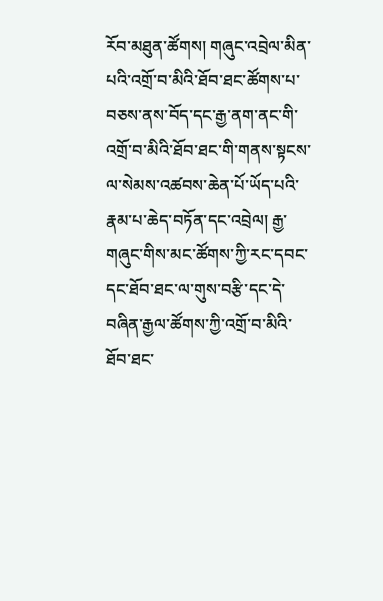རོབ་མཐུན་ཚོགས། གཞུང་འབྲེལ་མིན་པའི་འགྲོ་བ་མིའི་ཐོབ་ཐང་ཚོགས་པ་བཅས་ནས་བོད་དང་རྒྱ་ནག་ནང་གི་འགྲོ་བ་མིའི་ཐོབ་ཐང་གི་གནས་སྟངས་ལ་སེམས་འཚབས་ཆེན་པོ་ཡོད་པའི་རྣམ་པ་ཆེད་བཏོན་དང་འབྲེལ། རྒྱ་གཞུང་གིས་མང་ཚོགས་ཀྱི་རང་དབང་དང་ཐོབ་ཐང་ལ་གུས་བརྩི་དང་དེ་བཞིན་རྒྱལ་ཚོགས་ཀྱི་འགྲོ་བ་མིའི་ཐོབ་ཐང་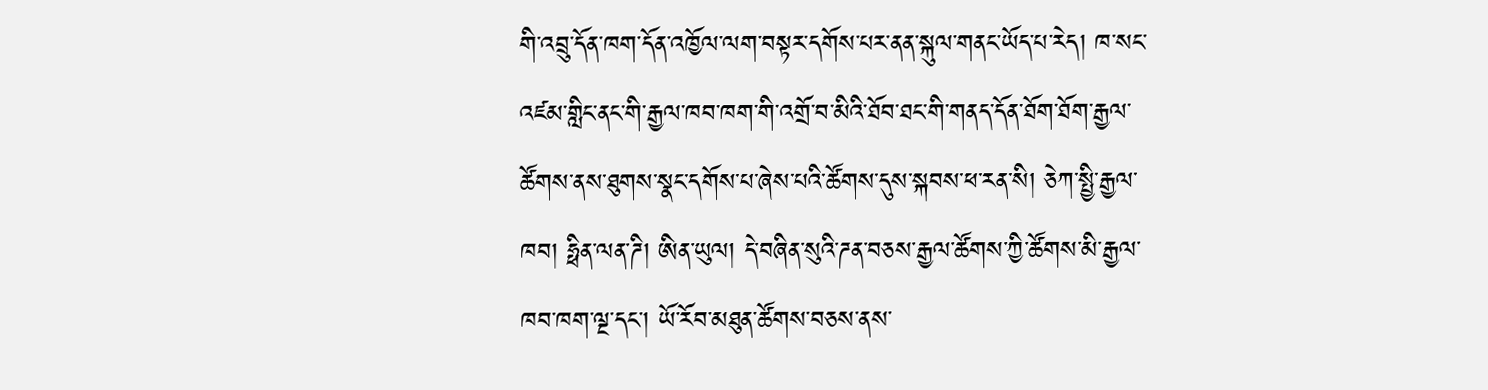གི་འབྲུ་དོན་ཁག་དོན་འཁྱོལ་ལག་བསྟར་དགོས་པར་ནན་སྐུལ་གནང་ཡོད་པ་རེད། ཁ་སང་འཛམ་གླིང་ནང་གི་རྒྱལ་ཁབ་ཁག་གི་འགྲོ་བ་མིའི་ཐོབ་ཐང་གི་གནད་དོན་ཐོག་ཐོག་རྒྱལ་ཚོགས་ནས་ཐུགས་སྣང་དགོས་པ་ཞེས་པའི་ཚོགས་དུས་སྐབས་ཕ་རན་སི། ཅེཀ་སྤྱི་རྒྱལ་ཁབ། ཧྥིན་ལན་ཌི། ཨིན་ཡུལ། དེ་བཞིན་སུའི་ཌན་བཅས་རྒྱལ་ཚོགས་ཀྱི་ཚོགས་མི་རྒྱལ་ཁབ་ཁག་ལྔ་དང་། ཡོ་རོབ་མཐུན་ཚོགས་བཅས་ནས་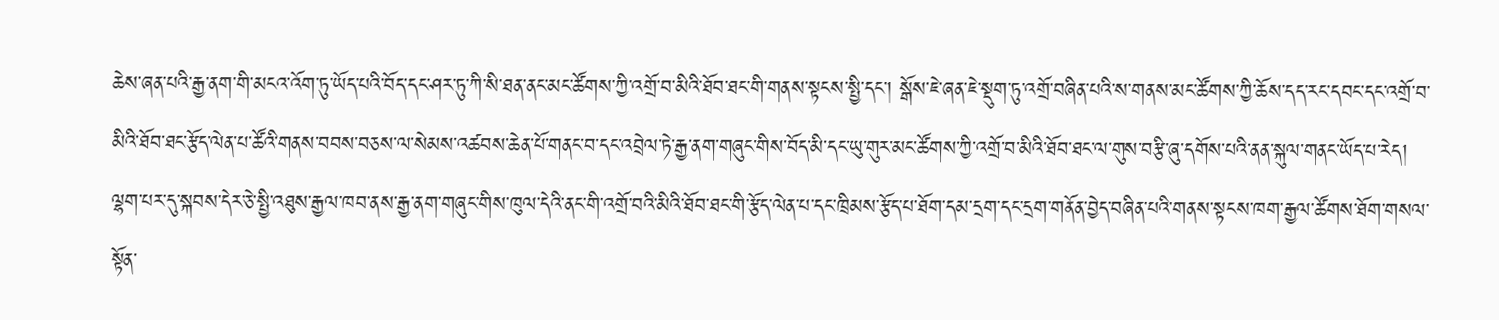ཆེས་ཞན་པའི་རྒྱ་ནག་གི་མངའ་འོག་ཏུ་ཡོད་པའི་བོད་དང་ཤར་ཏུ་ཀི་སི་ཐན་ནང་མང་ཚོགས་ཀྱི་འགྲོ་བ་མིའི་ཐོབ་ཐང་གི་གནས་སྟངས་སྤྱི་དང་། སྒོས་ཇེ་ཞན་ཇེ་སྡུག་ཏུ་འགྲོ་བཞིན་པའི་ས་གནས་མང་ཚོགས་ཀྱི་ཆོས་དད་རང་དབང་དང་འགྲོ་བ་མིའི་ཐོབ་ཐང་རྩོད་ལེན་པ་ཚོའི་གནས་བབས་བཅས་ལ་སེམས་འཚབས་ཆེན་པོ་གནང་བ་དང་འབྲེལ་ཏེ་རྒྱ་ནག་གཞུང་གིས་བོད་མི་དང་ཡུ་གུར་མང་ཚོགས་ཀྱི་འགྲོ་བ་མིའི་ཐོབ་ཐང་ལ་གུས་བརྩི་ཞུ་དགོས་པའི་ནན་སྐུལ་གནང་ཡོད་པ་རེད། ལྷག་པར་དུ་སྐབས་དེར་ཅེ་སྤྱི་འཐུས་རྒྱལ་ཁབ་ནས་རྒྱ་ནག་གཞུང་གིས་ཁུལ་དེའི་ནང་གི་འགྲོ་བའི་མིའི་ཐོབ་ཐང་གི་རྩོད་ལེན་པ་དང་ཁྲིམས་རྩོད་པ་ཐོག་དམ་དྲག་དང་དྲག་གནོན་བྱེད་བཞིན་པའི་གནས་སྟངས་ཁག་རྒྱལ་ཚོགས་ཐོག་གསལ་སྟོན་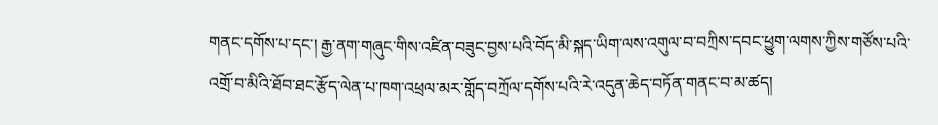གནང་དགོས་པ་དང་། རྒྱ་ནག་གཞུང་གིས་འཛིན་བཟུང་བྱས་པའི་བོད་མི་སྐད་ཡིག་ལས་འགུལ་བ་བཀྲིས་དབང་ཕྱུག་ལགས་ཀྱིས་གཙོས་པའི་འགྲོ་བ་མིའི་ཐོབ་ཐང་རྩོད་ལེན་པ་ཁག་འཕྲལ་མར་གློད་བཀྲོལ་དགོས་པའི་རེ་འདུན་ཆེད་བཏོན་གནང་བ་མ་ཚད།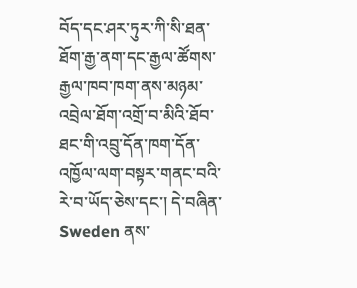བོད་དང་ཤར་ཏུར་ཀི་སི་ཐན་ཐོག་རྒྱ་ནག་དང་རྒྱལ་ཚོགས་རྒྱལ་ཁབ་ཁག་ནས་མཉམ་འབྲེལ་ཐོག་འགྲོ་བ་མིའི་ཐོབ་ཐང་གི་འབྲུ་དོན་ཁག་དོན་འཁྱོལ་ལག་བསྟར་གནང་བའི་རེ་བ་ཡོད་ཅེས་དང་། དེ་བཞིན་ Sweden ནས་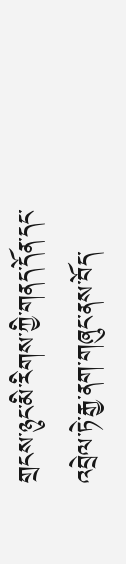གྲངས་ཉུང་མི་རིགས་ཀྱི་གནད་དོན་དང་འབྲེལ་ཏེ་རྒྱ་ནག་གཞུང་ནས་བོད་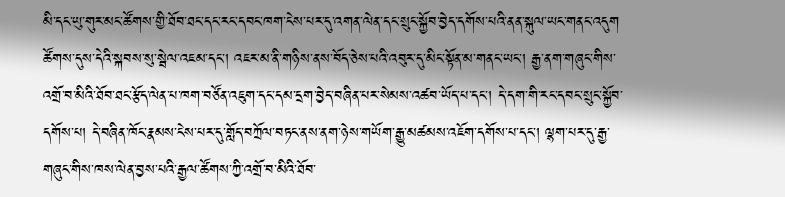མི་དང་ཡུ་གུར་མང་ཚོགས་གྱི་ཐོབ་ཐང་དང་རང་དབང་ཁག་ངེས་པར་དུ་འགན་ལེན་དང་སྲུང་སྐྱོབ་བྱེད་དགོས་པའི་ནན་སྐུལ་ཡང་གནང་འདུག ཚོགས་དུས་དེའི་སྐབས་སུ་སྦེལ་འཇམ་དང་། འཇར་མ་ནི་གཉིས་ནས་བོད་ཅེས་པའི་འབུར་དུ་མིང་སྟོན་མ་གནང་ཡང་། རྒྱ་ནག་གཞུང་གིས་འགྲོ་བ་མིའི་ཐོབ་ཐང་རྩོད་ལེན་པ་ཁག་བཙོན་འཇུག་དང་དམ་དྲག་བྱེད་བཞིན་པར་སེམས་འཚབ་ཡོད་པ་དང་། དེ་དག་གི་རང་དབང་སྲུང་སྐྱོབ་དགོས་པ། དེ་བཞིན་ཁོང་རྣམས་ངེས་པར་དུ་གློད་བཀྲོལ་བཏང་ནས་ནག་ཉེས་གཡོག་རྒྱུ་མཚམས་འཇོག་དགོས་པ་དང་། ལྷག་པར་དུ་རྒྱ་གཞུང་གིས་ཁས་ལེན་བྱས་པའི་རྒྱལ་ཚོགས་ཀྱི་འགྲོ་བ་མིའི་ཐོབ་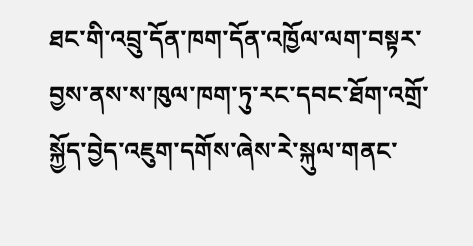ཐང་གི་འབྲུ་དོན་ཁག་དོན་འཁྱོལ་ལག་བསྟར་བྱས་ནས་ས་ཁུལ་ཁག་ཏུ་རང་དབང་ཐོག་འགྲོ་སྐྱོད་བྱེད་འཇུག་དགོས་ཞེས་རེ་སྐུལ་གནང་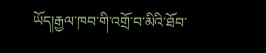ཡོད།རྒྱལ་ཁབ་གི་འགྲོ་བ་མིའི་ཐོབ་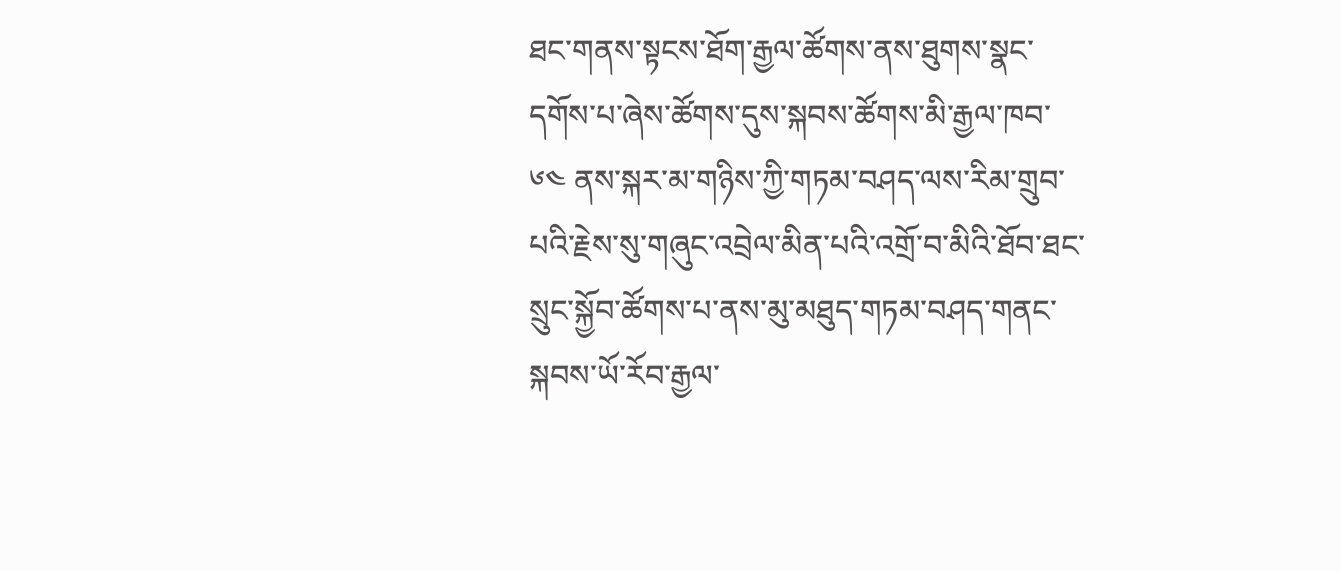ཐང་གནས་སྟངས་ཐོག་རྒྱལ་ཚོགས་ནས་ཐུགས་སྣང་དགོས་པ་ཞེས་ཚོགས་དུས་སྐབས་ཚོགས་མི་རྒྱལ་ཁབ་ ༦༤ ནས་སྐར་མ་གཉིས་ཀྱི་གཏམ་བཤད་ལས་རིམ་གྲུབ་པའི་རྗེས་སུ་གཞུང་འབྲེལ་མིན་པའི་འགྲོ་བ་མིའི་ཐོབ་ཐང་སྲུང་སྐྱོབ་ཚོགས་པ་ནས་མུ་མཐུད་གཏམ་བཤད་གནང་སྐབས་ཡོ་རོབ་རྒྱལ་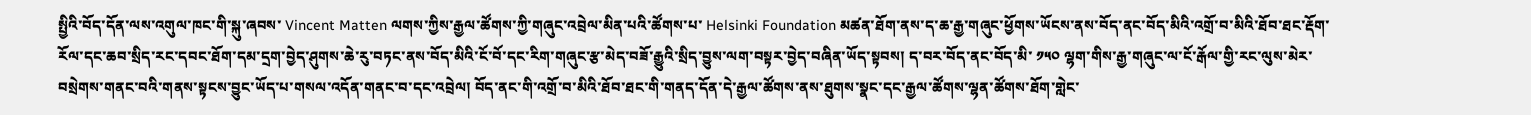སྤྱིའི་བོད་དོན་ལས་འགུལ་ཁང་གི་སྐུ་ཞབས་ Vincent Matten ལགས་ཀྱིས་རྒྱལ་ཚོགས་ཀྱི་གཞུང་འབྲེལ་མིན་པའི་ཚོགས་པ་ Helsinki Foundation མཚན་ཐོག་ནས་ད་ཆ་རྒྱ་གཞུང་ཕྱོགས་ཡོངས་ནས་བོད་ནང་བོད་མིའི་འགྲོ་བ་མིའི་ཐོབ་ཐང་རྡོག་རོལ་དང་ཆབ་སྲིད་རང་དབང་ཐོག་དམ་དྲག་བྱེད་ཤུགས་ཆེ་རུ་བཏང་ནས་བོད་མིའི་ངོ་བོ་དང་རིག་གཞུང་རྩ་མེད་བཟོ་རྒྱུའི་སྲིད་བྱུས་ལག་བསྟར་བྱེད་བཞིན་ཡོད་སྟབས། ད་བར་བོད་ནང་བོད་མི་ ༡༥༠ ལྷག་གིས་རྒྱ་གཞུང་ལ་ངོ་རྒོལ་གྱི་རང་ལུས་མེར་བསྲེགས་གནང་བའི་གནས་སྟངས་བྱུང་ཡོད་པ་གསལ་འདོན་གནང་བ་དང་འབྲེལ། བོད་ནང་གི་འགྲོ་བ་མིའི་ཐོབ་ཐང་གི་གནད་དོན་དེ་རྒྱལ་ཚོགས་ནས་ཐུགས་སྣང་དང་རྒྱལ་ཚོགས་ལྷན་ཚོགས་ཐོག་གླེང་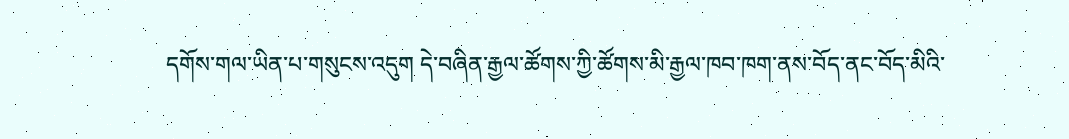དགོས་གལ་ཡིན་པ་གསུངས་འདུག དེ་བཞིན་རྒྱལ་ཚོགས་ཀྱི་ཚོགས་མི་རྒྱལ་ཁབ་ཁག་ནས་བོད་ནང་བོད་མིའི་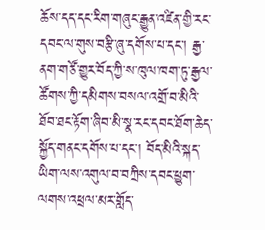ཆོས་དད་དང་རིག་གཞུང་རྒྱུན་འཛིན་གྱི་རང་དབང་ལ་གུས་བརྩི་ཞུ་དགོས་པ་དང་། རྒྱ་ནག་གཙོ་གྱུར་བོད་ཀྱི་ས་ཁུལ་ཁག་ཏུ་རྒྱལ་ཚོགས་ཀྱི་དམིགས་བསལ་འགྲོ་བ་མིའི་ཐོབ་ཐང་རྟོག་ཞིབ་མི་སྣ་རང་དབང་ཐོག་ཆེད་སྐྱོད་གནང་དགོས་པ་དང་། བོད་མིའི་སྐད་ཡིག་ལས་འགུལ་བ་བཀྲིས་དབང་ཕྱུག་ལགས་འཕྲལ་མར་གློད་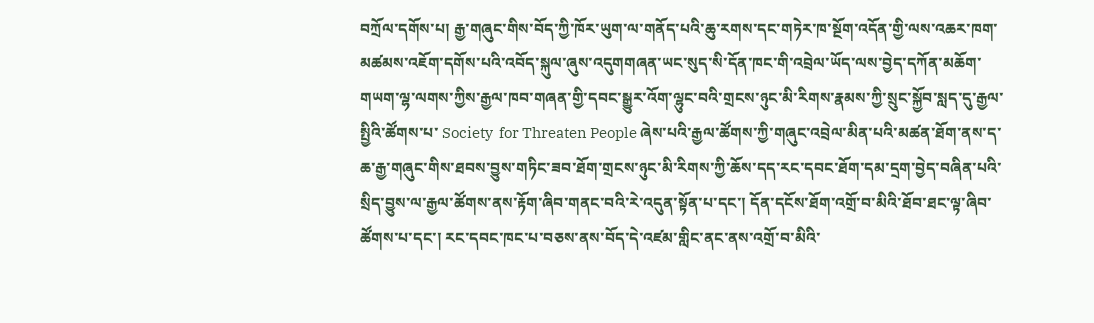བཀྲོལ་དགོས་པ། རྒྱ་གཞུང་གིས་བོད་ཀྱི་ཁོར་ཡུག་ལ་གནོད་པའི་ཆུ་རགས་དང་གཏེར་ཁ་སྔོག་འདོན་གྱི་ལས་འཆར་ཁག་མཚམས་འཇོག་དགོས་པའི་འབོད་སྐུལ་ཞུས་འདུགགཞན་ཡང་སུད་སི་དོན་ཁང་གི་འབྲེལ་ཡོད་ལས་བྱེད་དཀོན་མཆོག་གཡག་ལྷ་ལགས་ཀྱིས་རྒྱལ་ཁབ་གཞན་གྱི་དབང་སྒྱུར་འོག་ལྷུང་བའི་གྲངས་ཉུང་མི་རིགས་རྣམས་ཀྱི་སྲུང་སྐྱོབ་སླད་དུ་རྒྱལ་སྤྱིའི་ཚོགས་པ་ Society  for Threaten People ཞེས་པའི་རྒྱལ་ཚོགས་ཀྱི་གཞུང་འབྲེལ་མིན་པའི་མཚན་ཐོག་ནས་ད་ཆ་རྒྱ་གཞུང་གིས་ཐབས་བྱུས་གཏིང་ཟབ་ཐོག་གྲངས་ཉུང་མི་རིགས་ཀྱི་ཆོས་དད་རང་དབང་ཐོག་དམ་དྲག་བྱེད་བཞིན་པའི་སྲིད་བྱུས་ལ་རྒྱལ་ཚོགས་ནས་རྟོག་ཞིབ་གནང་བའི་རེ་འདུན་སྟོན་པ་དང་། དོན་དངོས་ཐོག་འགྲོ་བ་མིའི་ཐོབ་ཐང་ལྟ་ཞིབ་ཚོགས་པ་དང་། རང་དབང་ཁང་པ་བཅས་ནས་བོད་དེ་འཛམ་གླིང་ནང་ནས་འགྲོ་བ་མིའི་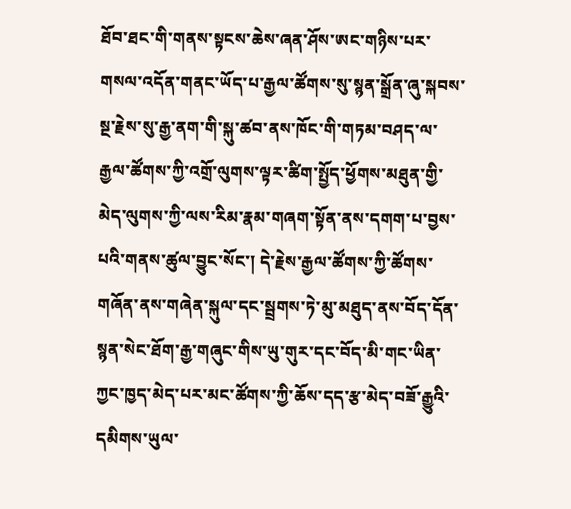ཐོབ་ཐང་གི་གནས་སྟངས་ཆེས་ཞན་ཤོས་ཨང་གཉིས་པར་གསལ་འདོན་གནང་ཡོད་པ་རྒྱལ་ཚོགས་སུ་སྙན་སྒྲོན་ཞུ་སྐབས་སྔ་རྗེས་སུ་རྒྱ་ནག་གི་སྐུ་ཚབ་ནས་ཁོང་གི་གཏམ་བཤད་ལ་རྒྱལ་ཚོགས་ཀྱི་འགྲོ་ལུགས་ལྟར་ཚིག་སྤྱོད་ཕྱོགས་མཐུན་གྱི་མེད་ལུགས་ཀྱི་ལས་རིམ་རྣམ་གཞག་སྟོན་ནས་དགག་པ་བྱས་པའི་གནས་ཚུལ་བྱུང་སོང་། དེ་རྗེས་རྒྱལ་ཚོགས་ཀྱི་ཚོགས་གཞོན་ནས་གཞེན་སྐུལ་དང་སྦྲགས་ཏེ་མུ་མཐུད་ནས་བོད་དོན་སྙན་སེང་ཐོག་རྒྱ་གཞུང་གིས་ཡུ་གུར་དང་བོད་མི་གང་ཡིན་ཀྱང་ཁྱད་མེད་པར་མང་ཚོགས་ཀྱི་ཆོས་དད་རྩ་མེད་བཟོ་རྒྱུའི་དམིགས་ཡུལ་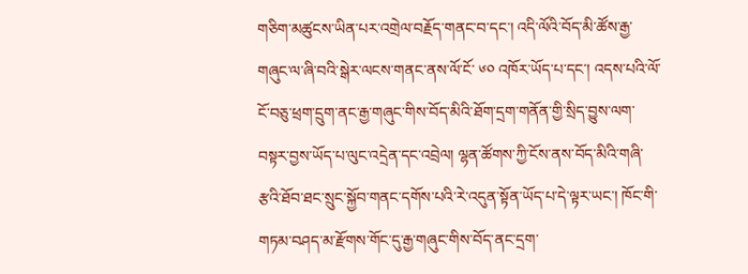གཅིག་མཚུངས་ཡིན་པར་འགྲེལ་བརྗོད་གནང་བ་དང་། འདི་ལོའི་བོད་མི་ཚོས་རྒྱ་གཞུང་ལ་ཞི་བའི་སྒེར་ལངས་གནང་ནས་ལོ་ངོ་ ༦༠ འཁོར་ཡོད་པ་དང་། འདས་པའི་ལོ་ངོ་བཅུ་ཕྲག་དྲུག་ནང་རྒྱ་གཞུང་གིས་བོད་མིའི་ཐོག་དྲག་གནོན་གྱི་སྲིད་བྱུས་ལག་བསྟར་བྱས་ཡོད་པ་ལུང་འདྲེན་དང་འབྲེལ། ལྷན་ཚོགས་ཀྱི་ངོས་ནས་བོད་མིའི་གཞི་རྩའི་ཐོབ་ཐང་སྲུང་སྐྱོབ་གནང་དགོས་པའི་རེ་འདུན་སྟོན་ཡོད་པ་དེ་ལྟར་ཡང་། ཁོང་གི་གཏམ་བཤད་མ་རྫོགས་གོང་དུ་རྒྱ་གཞུང་གིས་བོད་ནང་དྲག་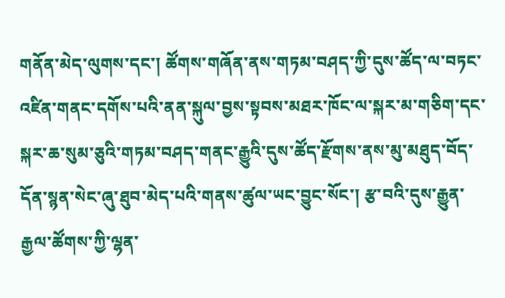གནོན་མེད་ལུགས་དང་། ཚོགས་གཞོན་ནས་གཏམ་བཤད་ཀྱི་དུས་ཚོད་ལ་བཏང་འཛིན་གནང་དགོས་པའི་ནན་སྐུལ་བྱས་སྟབས་མཐར་ཁོང་ལ་སྐར་མ་གཅིག་དང་སྐར་ཆ་སུམ་ཅུའི་གཏམ་བཤད་གནང་རྒྱུའི་དུས་ཚོད་རྫོགས་ནས་མུ་མཐུད་བོད་དོན་སྙན་སེང་ཞུ་ཐུབ་མེད་པའི་གནས་ཚུལ་ཡང་བྱུང་སོང་། རྩ་བའི་དུས་རྒྱུན་རྒྱལ་ཚོགས་ཀྱི་ལྷན་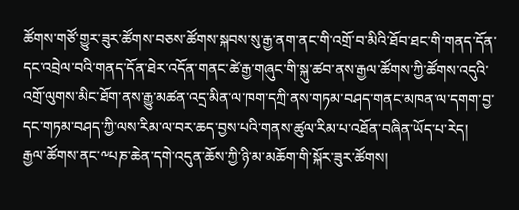ཚོགས་གཙོ་གྱུར་ཟུར་ཚོགས་བཅས་ཚོགས་སྐབས་སུ་རྒྱ་ནག་ནང་གི་འགྲོ་བ་མིའི་ཐོབ་ཐང་གི་གནད་དོན་དང་འབྲེལ་བའི་གནད་དོན་ཐེར་འདོན་གནང་ཚེ་རྒྱ་གཞུང་གི་སྐུ་ཚབ་ནས་རྒྱལ་ཚོགས་ཀྱི་ཚོགས་འདུའི་འགྲོ་ལུགས་མིང་ཐོག་ནས་རྒྱུ་མཚན་འདྲ་མིན་ལ་ཁག་དཀྲི་ནས་གཏམ་བཤད་གནང་མཁན་ལ་དགག་བྱ་དང་གཏམ་བཤད་ཀྱི་ལས་རིམ་ལ་བར་ཆད་བྱས་པའི་གནས་ཚུལ་རིམ་པ་འཐོན་བཞིན་ཡོད་པ་རེད།
རྒྱལ་ཚོགས་ནང་༸པཎ་ཆེན་དགེ་འདུན་ཆོས་ཀྱི་ཉི་མ་མཆོག་གི་སྐོར་ཟུར་ཚོགས།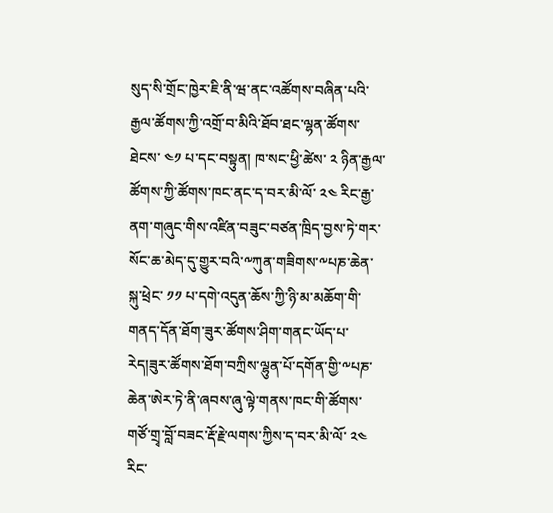སུད་སི་གྲོང་ཁྱེར་ཇི་ནི་ཝ་ནང་འཚོགས་བཞིན་པའི་རྒྱལ་ཚོགས་ཀྱི་འགྲོ་བ་མིའི་ཐོབ་ཐང་ལྷན་ཚོགས་ཐེངས་ ༤༡ པ་དང་བསྟུན། ཁ་སང་ཕྱི་ཚེས་ ༢ ཉིན་རྒྱལ་ཚོགས་ཀྱི་ཚོགས་ཁང་ནང་ད་བར་མི་ལོ་ ༢༤ རིང་རྒྱ་ནག་གཞུང་གིས་འཛིན་བཟུང་བཙན་ཁྲིད་བྱས་ཏེ་གར་སོང་ཆ་མེད་དུ་གྱུར་བའི་༸ཀུན་གཟིགས་༸པཎ་ཆེན་སྐུ་ཕྲེང་ ༡༡ པ་དགེ་འདུན་ཆོས་ཀྱི་ཉི་མ་མཆོག་གི་གནད་དོན་ཐོག་ཟུར་ཚོགས་ཤིག་གནང་ཡོད་པ་རེད།ཟུར་ཚོགས་ཐོག་བཀྲིས་ལྷུན་པོ་དགོན་གྱི་༸པཎ་ཆེན་ཨེར་ཏེ་ནི་ཞབས་ཞུ་ལྟེ་གནས་ཁང་གི་ཚོགས་གཙོ་གྲྭ་བློ་བཟང་རྡོ་རྗེ་ལགས་ཀྱིས་ད་བར་མི་ལོ་ ༢༤ རིང་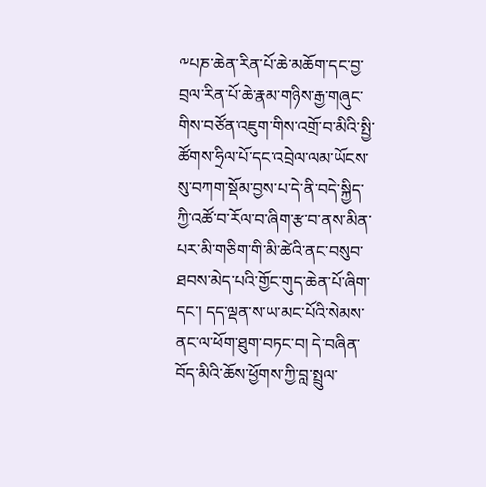༸པཎ་ཆེན་རིན་པོ་ཆེ་མཆོག་དང་བྱ་བྲལ་རིན་པོ་ཆེ་རྣམ་གཉིས་རྒྱ་གཞུང་གིས་བཙོན་འཇུག་གིས་འགྲོ་བ་མིའི་སྤྱི་ཚོགས་ཧྲིལ་པོ་དང་འབྲེལ་ལམ་ཡོངས་སུ་བཀག་སྡོམ་བྱས་པ་དེ་ནི་བདེ་སྐྱིད་ཀྱི་འཚོ་བ་རོལ་བ་ཞིག་རྩ་བ་ནས་མིན་པར་མི་གཅིག་གི་མི་ཚེའི་ནང་བསུབ་ཐབས་མེད་པའི་གྱོང་གུད་ཆེན་པོ་ཞིག་དང་། དད་ལྡན་ས་ཡ་མང་པོའི་སེམས་ནང་ལ་ཕོག་ཐུག་བཏང་བ། དེ་བཞིན་བོད་མིའི་ཆོས་ཕྱོགས་ཀྱི་བླ་སྤྲུལ་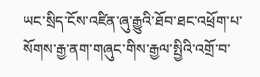ཡང་སྲིད་ངོས་འཛིན་ཞུ་རྒྱུའི་ཐོབ་ཐང་འཕྲོག་པ་སོགས་རྒྱ་ནག་གཞུང་གིས་རྒྱལ་སྤྱིའི་འགྲོ་བ་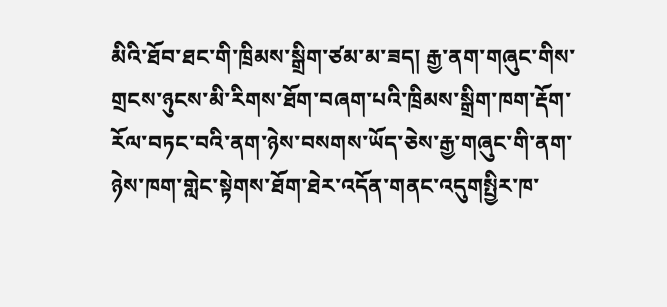མིའི་ཐོབ་ཐང་གི་ཁྲིམས་སྒྲིག་ཙམ་མ་ཟད། རྒྱ་ནག་གཞུང་གིས་གྲངས་ཉུངས་མི་རིགས་ཐོག་བཞག་པའི་ཁྲིམས་སྒྲིག་ཁག་རྡོག་རོལ་བཏང་བའི་ནག་ཉེས་བསགས་ཡོད་ཅེས་རྒྱ་གཞུང་གི་ནག་ཉེས་ཁག་གླེང་སྟེགས་ཐོག་ཐེར་འདོན་གནང་འདུགསྤྱིར་ཁ་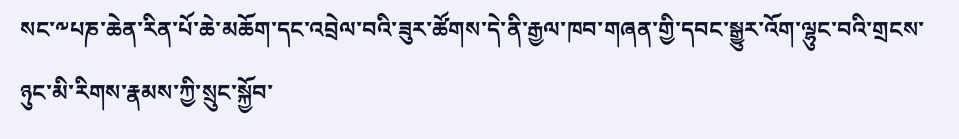སང་༸པཎ་ཆེན་རིན་པོ་ཆེ་མཆོག་དང་འབྲེལ་བའི་ཟུར་ཚོགས་དེ་ནི་རྒྱལ་ཁབ་གཞན་གྱི་དབང་སྒྱུར་འོག་ལྷུང་བའི་གྲངས་ཉུང་མི་རིགས་རྣམས་ཀྱི་སྲུང་སྐྱོབ་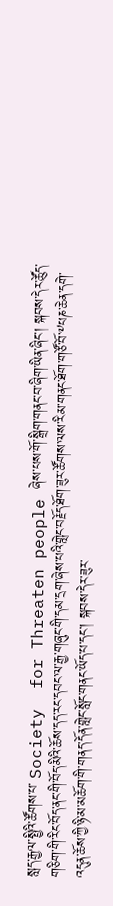སླད་རྒྱལ་སྤྱིའི་ཚོགས་པ་ Society  for Threaten people ཞེས་པས་གོ་སྒྲིག་གནང་བ་ཞིག་ཡིན་ཞིང་། སྐབས་དེར་ཚོུད་གཅིག་གི་རིང་བོད་ནང་གི་བོད་མིའི་ཆོས་དད་རང་དབང་ལ་རྒྱ་གཞུང་གི་དམ་དྲག་ཞེས་པའི་གླེང་བརྗོད་ཐོག་ཟུར་ཚོགས་ལས་རིམ་གནང་ཐོག་གཙོ་བོ་༸པཎ་ཆེན་དགེ་འདུན་ཆོས་ཀྱི་ཉི་མ་མཆོག་གི་གནད་དོན་གླེང་སློང་གནང་ཡོད་པ་དང་། སྐབས་དེར་ཟུར་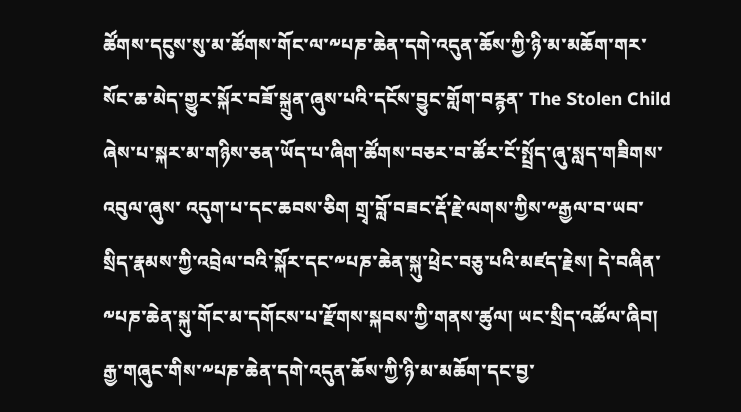ཚོགས་དངུས་སུ་མ་ཚོགས་གོང་ལ་༸པཎ་ཆེན་དགེ་འདུན་ཆོས་ཀྱི་ཉི་མ་མཆོག་གར་སོང་ཆ་མེད་གྱུར་སྐོར་བཟོ་སྐྲུན་ཞུས་པའི་དངོས་བྱུང་གློག་བརྙན་ The Stolen Child ཞེས་པ་སྐར་མ་གཉིས་ཅན་ཡོད་པ་ཞིག་ཚོགས་བཅར་བ་ཚོར་ངོ་སྤྲོད་ཞུ་སླད་གཟིགས་འབུལ་ཞུས་ འདུག་པ་དང་ཆབས་ཅིག གྲྭ་བློ་བཟང་རྡོ་རྗེ་ལགས་ཀྱིས་༸རྒྱལ་བ་ཡབ་སྲིད་རྣམས་ཀྱི་འབྲེལ་བའི་སྐོར་དང་༸པཎ་ཆེན་སྐུ་ཕྲེང་བཅུ་པའི་མཛད་རྗེས། དེ་བཞིན་༸པཎ་ཆེན་སྐུ་གོང་མ་དགོངས་པ་རྫོགས་སྐབས་ཀྱི་གནས་ཚུལ། ཡང་སྲིད་འཚོལ་ཞིབ། རྒྱ་གཞུང་གིས་༸པཎ་ཆེན་དགེ་འདུན་ཆོས་ཀྱི་ཉི་མ་མཆོག་དང་བྱ་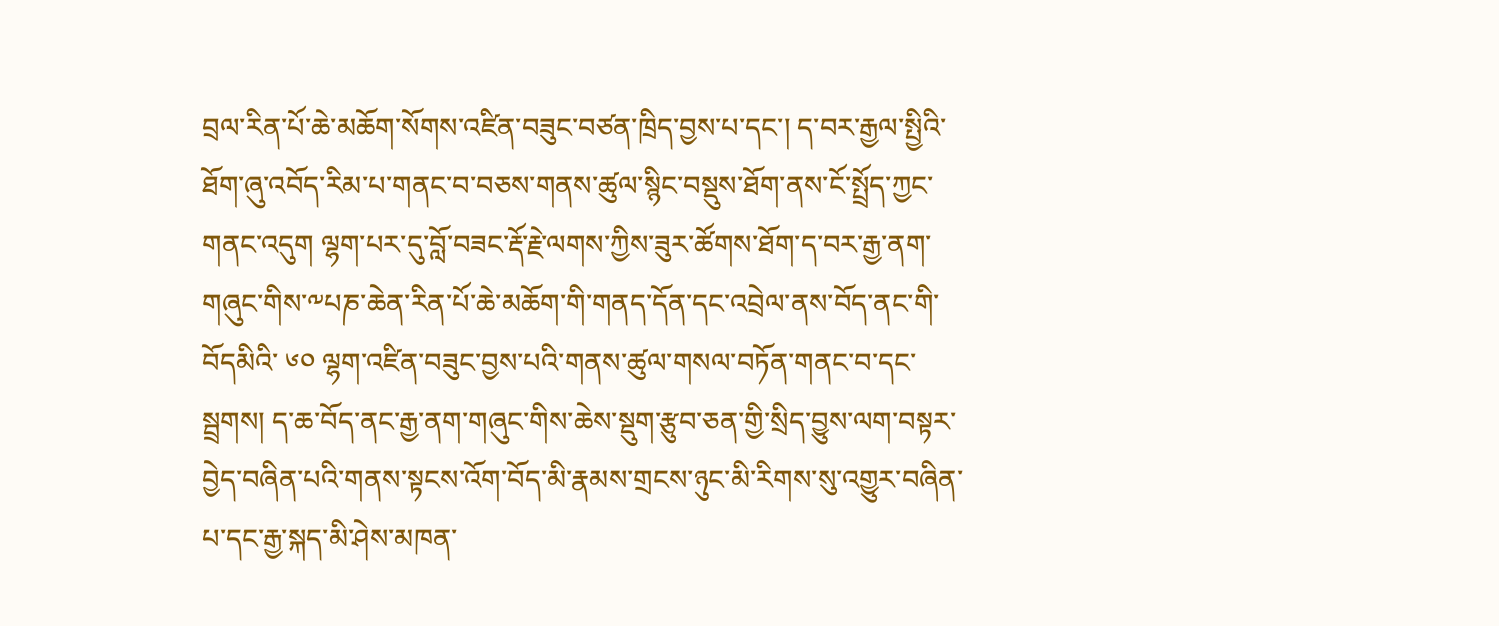བྲལ་རིན་པོ་ཆེ་མཆོག་སོགས་འཛིན་བཟུང་བཙན་ཁྲིད་བྱས་པ་དང་། ད་བར་རྒྱལ་སྤྱིའི་ཐོག་ཞུ་འབོད་རིམ་པ་གནང་བ་བཅས་གནས་ཚུལ་སྙིང་བསྡུས་ཐོག་ནས་ངོ་སྤྲོད་ཀྱང་གནང་འདུག ལྷག་པར་དུ་བློ་བཟང་རྡོ་རྗེ་ལགས་ཀྱིས་ཟུར་ཚོགས་ཐོག་ད་བར་རྒྱ་ནག་གཞུང་གིས་༸པཎ་ཆེན་རིན་པོ་ཆེ་མཆོག་གི་གནད་དོན་དང་འབྲེལ་ནས་བོད་ནང་གི་བོདམིའི་ ༦༠ ལྷག་འཛིན་བཟུང་བྱས་པའི་གནས་ཚུལ་གསལ་བཏོན་གནང་བ་དང་སྦྲགས། ད་ཆ་བོད་ནང་རྒྱ་ནག་གཞུང་གིས་ཆེས་སྡུག་རྩུབ་ཅན་གྱི་སྲིད་བྱུས་ལག་བསྟར་བྱེད་བཞིན་པའི་གནས་སྟངས་འོག་བོད་མི་རྣམས་གྲངས་ཉུང་མི་རིགས་སུ་འགྱུར་བཞིན་པ་དང་རྒྱ་སྐད་མི་ཤེས་མཁན་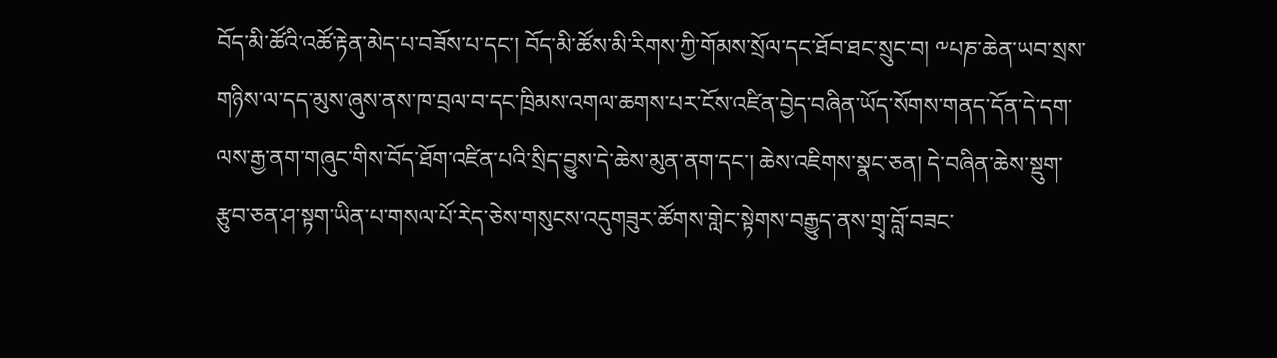བོད་མི་ཚོའི་འཚོ་རྟེན་མེད་པ་བཟོས་པ་དང་། བོད་མི་ཚོས་མི་རིགས་ཀྱི་གོམས་སྲོལ་དང་ཐོབ་ཐང་སྲུང་བ། ༸པཎ་ཆེན་ཡབ་སྲས་གཉིས་ལ་དད་མུས་ཞུས་ནས་ཁ་བྲལ་བ་དང་ཁྲིམས་འགལ་ཆགས་པར་ངོས་འཛིན་བྱེད་བཞིན་ཡོད་སོགས་གནད་དོན་དེ་དག་ལས་རྒྱ་ནག་གཞུང་གིས་བོད་ཐོག་འཛིན་པའི་སྲིད་བྱུས་དེ་ཆེས་མུན་ནག་དང་། ཆེས་འཇིགས་སྣང་ཅན། དེ་བཞིན་ཆེས་སྡུག་རྩུབ་ཅན་ཤ་སྟག་ཡིན་པ་གསལ་པོ་རེད་ཅེས་གསུངས་འདུགཟུར་ཚོགས་གླེང་སྟེགས་བརྒྱུད་ནས་གྲྭ་བློ་བཟང་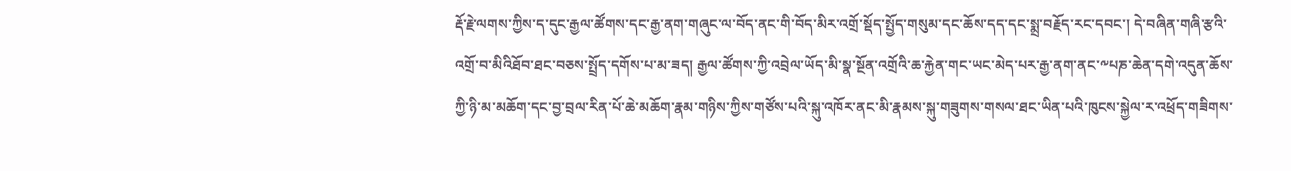རྡོ་རྗེ་ལགས་ཀྱིས་ད་དུང་རྒྱལ་ཚོགས་དང་རྒྱ་ནག་གཞུང་ལ་བོད་ནང་གི་བོད་མིར་འགྲོ་སྡོད་སྤྱོད་གསུམ་དང་ཆོས་དད་དང་སྨྲ་བརྗོད་རང་དབང་། དེ་བཞིན་གཞི་རྩའི་འགྲོ་བ་མིའིཐོབ་ཐང་བཅས་སྤྲོད་དགོས་པ་མ་ཟད། རྒྱལ་ཚོགས་ཀྱི་འབྲེལ་ཡོད་མི་སྣ་སྔོན་འགྲོའི་ཆ་རྐྱེན་གང་ཡང་མེད་པར་རྒྱ་ནག་ནང་༸པཎ་ཆེན་དགེ་འདུན་ཆོས་ཀྱི་ཉི་མ་མཆོག་དང་བྱ་བྲལ་རིན་པོ་ཆེ་མཆོག་རྣམ་གཉིས་ཀྱིས་གཙོས་པའི་སྐུ་འཁོར་ནང་མི་རྣམས་སྐུ་གཟུགས་གསལ་ཐང་ཡིན་པའི་ཁུངས་སྐྱེལ་ར་འཕྲོད་གཟིགས་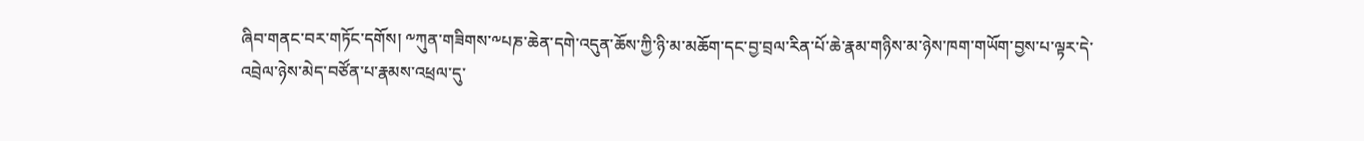ཞིབ་གནང་བར་གཏོང་དགོས། ༸ཀུན་གཟིགས་༸པཎ་ཆེན་དགེ་འདུན་ཆོས་ཀྱི་ཉི་མ་མཆོག་དང་བྱ་བྲལ་རིན་པོ་ཆེ་རྣམ་གཉིས་མ་ཉེས་ཁག་གཡོག་བྱས་པ་ལྟར་དེ་འབྲེལ་ཉེས་མེད་བཙོན་པ་རྣམས་འཕྲལ་དུ་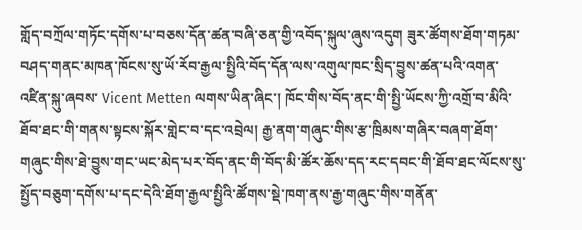གློད་བཀྲོལ་གཏོང་དགོས་པ་བཅས་དོན་ཚན་བཞི་ཅན་གྱི་འབོད་སྐུལ་ཞུས་འདུག ཟུར་ཚོགས་ཐོག་གཏམ་བཤད་གནང་མཁན་ཁོངས་སུ་ཡོ་རོབ་རྒྱལ་སྤྱིའི་བོད་དོན་ལས་འགུལ་ཁང་སྲིད་བྱུས་ཚན་པའི་འགན་འཛིན་སྐུ་ཞབས་ Vicent Metten ལགས་ཡིན་ཞིང་། ཁོང་གིས་བོད་ནང་གི་སྤྱི་ཡོངས་ཀྱི་འགྲོ་བ་མིའི་ཐོབ་ཐང་གི་གནས་སྟངས་སྐོར་གླེང་བ་དང་འབྲེལ། རྒྱ་ནག་གཞུང་གིས་རྩ་ཁྲིམས་གཞིར་བཞག་ཐོག་གཞུང་གིས་ཐེ་བྱུས་གང་ཡང་མེད་པར་བོད་ནང་གི་བོད་མི་ཚོར་ཆོས་དད་རང་དབང་གི་ཐོབ་ཐང་ལོངས་སུ་སྤྱོད་བཅུག་དགོས་པ་དང་དེའི་ཐོག་རྒྱལ་སྤྱིའི་ཚོགས་སྡེ་ཁག་ནས་རྒྱ་གཞུང་གིས་གནོན་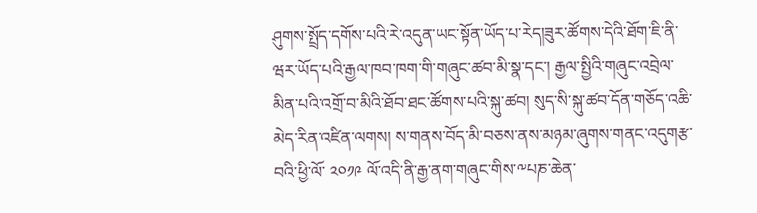ཤུགས་སྤྲོད་དགོས་པའི་རེ་འདུན་ཡང་སྟོན་ཡོད་པ་རེད།ཟུར་ཚོགས་དེའི་ཐོག་ཇི་ནི་ཝར་ཡོད་པའི་རྒྱལ་ཁབ་ཁག་གི་གཞུང་ཚབ་མི་སྣ་དང་། རྒྱལ་སྤྱིའི་གཞུང་འབྲེལ་མིན་པའི་འགྲོ་བ་མིའི་ཐོབ་ཐང་ཚོགས་པའི་སྐུ་ཚབ། སུད་སི་སྐུ་ཚབ་དོན་གཅོད་འཆི་མེད་རིན་འཛིན་ལགས། ས་གནས་བོད་མི་བཅས་ནས་མཉམ་ཞུགས་གནང་འདུགརྩ་བའི་ཕྱི་ལོ་ ༢༠༡༩ ལོ་འདི་ནི་རྒྱ་ནག་གཞུང་གིས་༸པཎ་ཆེན་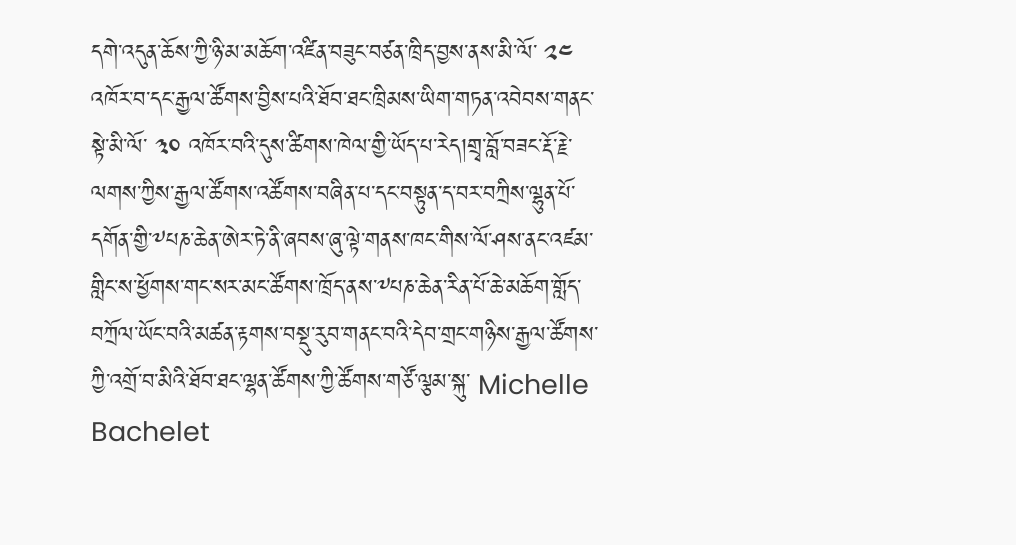དགེ་འདུན་ཆོས་ཀྱི་ཉི་མ་མཆོག་འཛིན་བཟུང་བཙན་ཁྲིད་བྱས་ནས་མི་ལོ་ ༢༤ འཁོར་བ་དང་རྒྱལ་ཚོགས་བྱིས་པའི་ཐོབ་ཐང་ཁྲིམས་ཡིག་གཏན་འབེབས་གནང་སྟེ་མི་ལོ་ ༣༠ འཁོར་བའི་དུས་ཚིགས་ཁེལ་གྱི་ཡོད་པ་རེད།གྲྭ་བློ་བཟང་རྡོ་རྗེ་ལགས་ཀྱིས་རྒྱལ་ཚོགས་འཚོགས་བཞིན་པ་དང་བསྟུན་ད་བར་བཀྲིས་ལྷུན་པོ་དགོན་གྱི་༸པཎ་ཆེན་ཨེར་ཏེ་ནི་ཞབས་ཞུ་ལྟེ་གནས་ཁང་གིས་ལོ་ཤས་ནང་འཛམ་གླིང་ས་ཕྱོགས་གང་སར་མང་ཚོགས་ཁྲོད་ནས་༸པཎ་ཆེན་རིན་པོ་ཆེ་མཆོག་གློད་བཀྲོལ་ཡོང་བའི་མཚན་རྟགས་བསྡུ་རུབ་གནང་བའི་དེབ་གྲང་གཉིས་རྒྱལ་ཚོགས་ཀྱི་འགྲོ་བ་མིའི་ཐོབ་ཐང་ལྷན་ཚོགས་ཀྱི་ཚོགས་གཙོ་ལྕམ་སྐུ་ Michelle Bachelet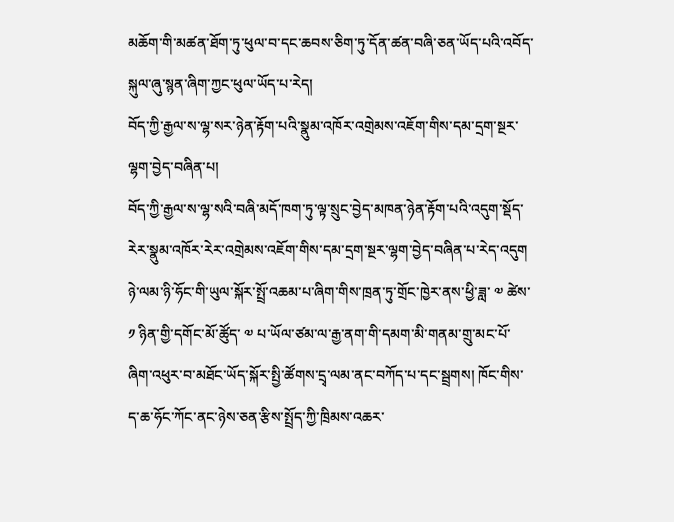མཆོག་གི་མཚན་ཐོག་ཏུ་ཕུལ་བ་དང་ཆབས་ཅིག་ཏུ་དོན་ཚན་བཞི་ཅན་ཡོད་པའི་འབོད་སྐུལ་ཞུ་སྙན་ཞིག་ཀྱང་ཕུལ་ཡོད་པ་རེད།
བོད་ཀྱི་རྒྱལ་ས་ལྷ་སར་ཉེན་རྟོག་པའི་སྣུམ་འཁོར་འགྲེམས་འཇོག་གིས་དམ་དྲག་སྔར་ལྷག་བྱེད་བཞིན་པ།
བོད་ཀྱི་རྒྱལ་ས་ལྷ་སའི་བཞི་མདོ་ཁག་ཏུ་ལྟ་སྲུང་བྱེད་མཁན་ཉེན་རྟོག་པའི་འདུག་སྡོད་རེར་སྣུམ་འཁོར་རེར་འགྲེམས་འཇོག་གིས་དམ་དྲག་སྔར་ལྷག་བྱེད་བཞིན་པ་རེད་འདུག ཉེ་ལམ་ཉི་ཧོང་གི་ཡུལ་སྐོར་སྤྲོ་འཆམ་པ་ཞིག་གིས་ཁྲན་ཏུ་གྲོང་ཁྱེར་ནས་ཕྱི་ཟླ་ ༧ ཚེས་ ༡ ཉིན་གྱི་དགོང་མོ་ཚོུད་ ༧ པ་ཡོལ་ཙམ་ལ་རྒྱ་ནག་གི་དམག་མི་གནམ་གྲུ་མང་པོ་ཞིག་འཕུར་བ་མཐོང་ཡོད་སྐོར་སྤྱི་ཚོགས་དྲྭ་ལམ་ནང་བཀོད་པ་དང་སྦྲགས། ཁོང་གིས་ད་ཆ་ཧོང་ཀོང་ནང་ཉེས་ཅན་རྩིས་སྤྲོད་ཀྱི་ཁྲིམས་འཆར་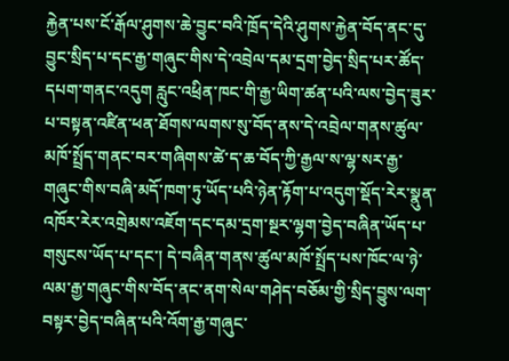རྐྱེན་པས་ངོ་རྒོལ་ཤུགས་ཆེ་བྱུང་བའི་ཁྲོད་དེའི་ཤུགས་རྐྱེན་བོད་ནང་དུ་བྱུང་སྲིད་པ་དང་རྒྱ་གཞུང་གིས་དེ་འབྲེལ་དམ་དྲག་བྱེད་སྲིད་པར་ཚོད་དཔག་གནང་འདུག རླུང་འཕྲིན་ཁང་གི་རྒྱ་ཡིག་ཚན་པའི་ལས་བྱེད་ཟུར་པ་བསྟན་འཛིན་ཕན་ཐོགས་ལགས་སུ་བོད་ནས་དེ་འབྲེལ་གནས་ཚུལ་མཁོ་སྤྲོད་གནང་བར་གཞིགས་ཚེ་ད་ཆ་བོད་ཀྱི་རྒྱལ་ས་ལྷ་སར་རྒྱ་གཞུང་གིས་བཞི་མདོ་ཁག་ཏུ་ཡོད་པའི་ཉེན་རྟོག་པ་འདུག་སྡོད་རེར་སྣུན་འཁོར་རེར་འགྲེམས་འཇོག་དང་དམ་དྲག་སྔར་ལྷག་བྱེད་བཞིན་ཡོད་པ་གསུངས་ཡོད་པ་དང་། དེ་བཞིན་གནས་ཚུལ་མཁོ་སྤྲོད་པས་ཁོང་ལ་ཉེ་ལམ་རྒྱ་གཞུང་གིས་བོད་ནང་ནག་སེལ་གཤེད་བཅོམ་གྱི་སྲིད་བྱུས་ལག་བསྟར་བྱེད་བཞིན་པའི་འོག་རྒྱ་གཞུང་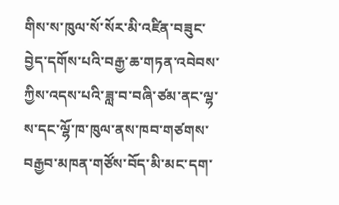གིས་ས་ཁུལ་སོ་སོར་མི་འཛིན་བཟུང་བྱེད་དགོས་པའི་བརྒྱ་ཆ་གཏན་འབེབས་ཀྱིས་འདས་པའི་ཟླ་བ་བཞི་ཙམ་ནང་ལྷ་ས་དང་ལྷོ་ཁ་ཁུལ་ནས་ཁབ་གཙགས་བརྒྱབ་མཁན་གཙོས་བོད་མི་མང་དག་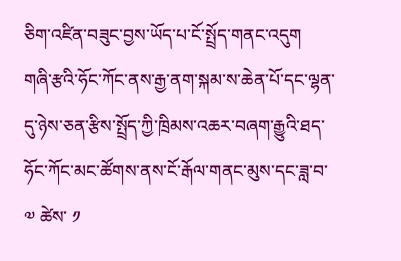ཅིག་འཛིན་བཟུང་བྱས་ཡོད་པ་ངོ་སྤྲོད་གནང་འདུག  གཞི་རྩའི་ཧོང་ཀོང་ནས་རྒྱ་ནག་སྐམ་ས་ཆེན་པོ་དང་ལྷན་དུ་ཉེས་ཅན་རྩིས་སྤྲོད་ཀྱི་ཁྲིམས་འཆར་བཞག་རྒྱུའི་ཐད་ཧོང་ཀོང་མང་ཚོགས་ནས་ངོ་རྒོལ་གནང་མུས་དང་ཟླ་བ་ ༧ ཚེས་ ༡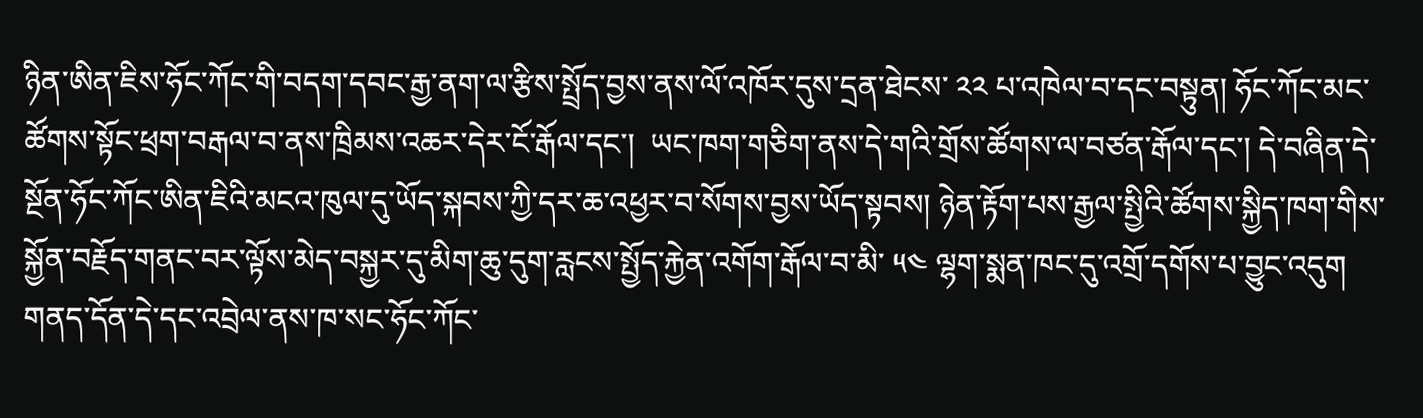ཉིན་ཨིན་ཇིས་ཧོང་ཀོང་གི་བདག་དབང་རྒྱ་ནག་ལ་རྩིས་སྤྲོད་བྱས་ནས་ལོ་འཁོར་དུས་དྲན་ཐེངས་ ༢༢ པ་འཁེལ་བ་དང་བསྟུན། ཧོང་ཀོང་མང་ཚོགས་སྟོང་ཕྲག་བརྒལ་བ་ནས་ཁྲིམས་འཆར་དེར་ངོ་རྒོལ་དང་།  ཡང་ཁག་གཅིག་ནས་དེ་གའི་གྲོས་ཚོགས་ལ་བཙན་རྒོལ་དང་། དེ་བཞིན་དེ་སྔོན་ཧོང་ཀོང་ཨིན་ཇིའི་མངའ་ཁུལ་དུ་ཡོད་སྐབས་ཀྱི་དར་ཆ་འཕྱར་བ་སོགས་བྱས་ཡོད་སྟབས། ཉེན་རྟོག་པས་རྒྱལ་སྤྱིའི་ཚོགས་སྐྱིད་ཁག་གིས་སྐྱོན་བརྗོད་གནང་བར་ལྟོས་མེད་བསྐྱར་དུ་མིག་ཆུ་དུག་རླངས་སྤྱོད་རྐྱེན་འགོག་རྒོལ་བ་མི་ ༥༤ ལྷག་སྨན་ཁང་དུ་འགྲོ་དགོས་པ་བྱུང་འདུག གནད་དོན་དེ་དང་འབྲེལ་ནས་ཁ་སང་ཧོང་ཀོང་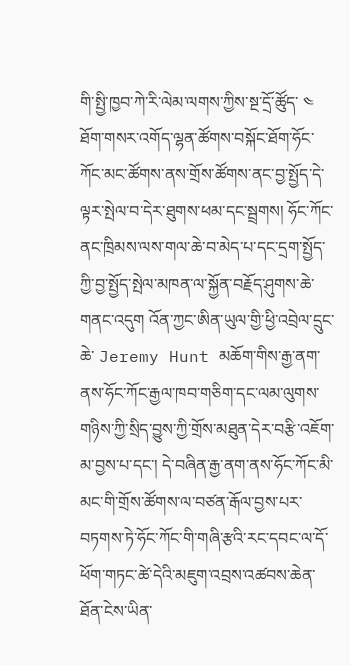གི་སྤྱི་ཁྱབ་ཀེ་རི་ལེམ་ལགས་ཀྱིས་སྔ་དྲོ་ཚོུད་ ༤ ཐོག་གསར་འགོད་ལྷན་ཚོགས་བསྐོང་ཐོག་ཧོང་ཀོང་མང་ཚོགས་ནས་གྲོས་ཚོགས་ནང་བྱ་སྤྱོད་དེ་ལྟར་སྤེལ་བ་དེར་ཐུགས་ཕམ་དང་སྦྲགས། ཧོང་ཀོང་ནང་ཁྲིམས་ལས་གལ་ཆེ་བ་མེད་པ་དང་དྲག་སྤྱོད་ཀྱི་བྱ་སྤྱོད་སྤེལ་མཁན་ལ་སྐྱོན་བརྗོད་ཤུགས་ཆེ་གནང་འདུག འོན་ཀྱང་ཨིན་ཡུལ་གྱི་ཕྱི་འབྲེལ་དྲུང་ཆེ་ Jeremy Hunt མཆོག་གིས་རྒྱ་ནག་ནས་ཧོང་ཀོང་རྒྱལ་ཁབ་གཅིག་དང་ལམ་ལུགས་གཉིས་ཀྱི་སྲིད་བྱུས་ཀྱི་གྲོས་མཐུན་དེར་བརྩི་འཇོག་མ་བྱས་པ་དང་། དེ་བཞིན་རྒྱ་ནག་ནས་ཧོང་ཀོང་མི་མང་གི་གྲོས་ཚོགས་ལ་བཙན་རྒོལ་བྱས་པར་བཏགས་ཏེ་ཧོང་ཀོང་གི་གཞི་རྩའི་རང་དབང་ལ་དོ་ཕོག་གཏང་ཚེ་དེའི་མཇུག་འབྲས་འཚབས་ཆེན་ཐོན་ངེས་ཡིན་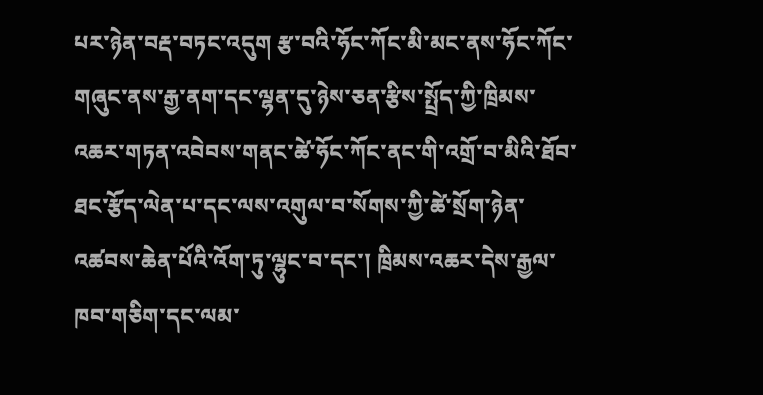པར་ཉེན་བརྡ་བཏང་འདུག རྩ་བའི་ཧོང་ཀོང་མི་མང་ནས་ཧོང་ཀོང་གཞུང་ནས་རྒྱ་ནག་དང་ལྷན་དུ་ཉེས་ཅན་རྩིས་སྤྲོད་ཀྱི་ཁྲིམས་འཆར་གཏན་འབེབས་གནང་ཚེ་ཧོང་ཀོང་ནང་གི་འགྲོ་བ་མིའི་ཐོབ་ཐང་རྩོད་ལེན་པ་དང་ལས་འགུལ་བ་སོགས་ཀྱི་ཚེ་སྲོག་ཉེན་འཚབས་ཆེན་པོའི་འོག་ཏུ་ལྷུང་བ་དང་། ཁྲིམས་འཆར་དེས་རྒྱལ་ཁབ་གཅིག་དང་ལམ་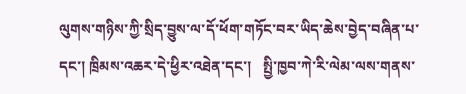ལུགས་གཉིས་ཀྱི་སྲིད་བྱུས་ལ་དོ་ཕོག་གཏོང་བར་ཡིད་ཆེས་བྱེད་བཞིན་པ་དང་། ཁྲིམས་འཆར་དེ་ཕྱིར་འཐེན་དང་།   སྤྱི་ཁྱབ་ཀེ་རི་ལེམ་ལས་གནས་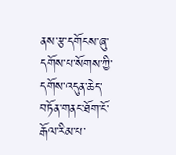ནས་རྩ་དགོངས་ཞུ་དགོས་པ་སོགས་ཀྱི་དགོས་འདུན་ཆེད་བཏོན་གནང་ཐོག་ངོ་རྒོལ་རིམ་པ་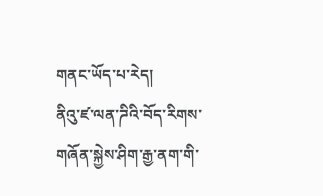གནང་ཡོད་པ་རེད།
ནིའུ་ཛ་ལན་ཌིའི་བོད་རིགས་གཞོན་སྐྱེས་ཤིག་རྒྱ་ནག་གི་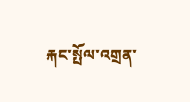རྐང་སྤོལ་འགྲན་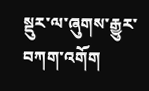སྡུར་ལ་ཞུགས་རྒྱུར་བཀག་འགོག